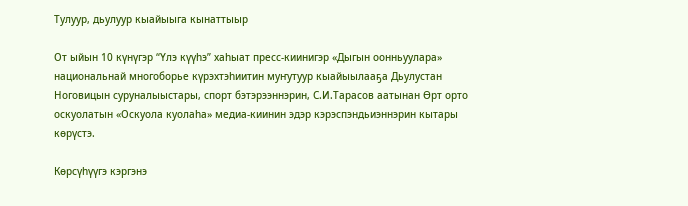Тулуур, дьулуур кыайыыга кынаттыыр

От ыйын 10 күнүгэр “Үлэ күүһэ” хаһыат пресс-киинигэр «Дыгын оонньуулара» национальнай многоборье күрэхтэһиитин муҥутуур кыайыылааҕа Дьулустан Ноговицын суруналыыстары, спорт бэтэрээннэрин, С.И.Тарасов аатынан Өрт орто оскуолатын «Оскуола куолаһа» медиа-киинин эдэр кэрэспэндьиэннэрин кытары көрүстэ.

Көрсүһүүгэ кэргэнэ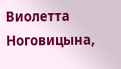Виолетта Ноговицына,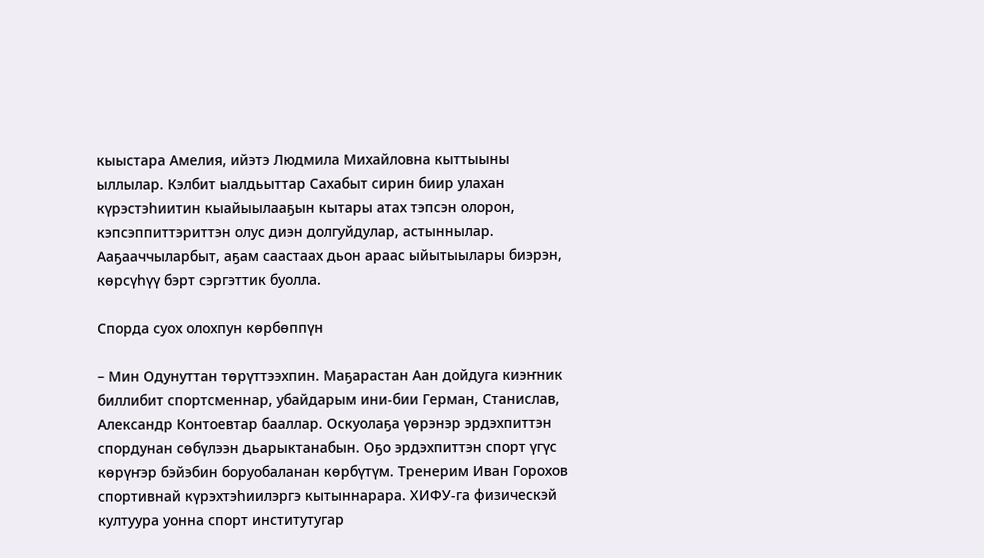кыыстара Амелия, ийэтэ Людмила Михайловна кыттыыны ыллылар. Кэлбит ыалдьыттар Сахабыт сирин биир улахан күрэстэһиитин кыайыылааҕын кытары атах тэпсэн олорон, кэпсэппиттэриттэн олус диэн долгуйдулар, астыннылар. Ааҕааччыларбыт, аҕам саастаах дьон араас ыйытыылары биэрэн, көрсүһүү бэрт сэргэттик буолла.

Спорда суох олохпун көрбөппүн

– Мин Одунуттан төрүттээхпин. Маҕарастан Аан дойдуга киэҥник биллибит спортсменнар, убайдарым ини-бии Герман, Станислав, Александр Контоевтар бааллар. Оскуолаҕа үөрэнэр эрдэхпиттэн спордунан сөбүлээн дьарыктанабын. Оҕо эрдэхпиттэн спорт үгүс көрүҥэр бэйэбин боруобаланан көрбүтүм. Тренерим Иван Горохов спортивнай күрэхтэһиилэргэ кытыннарара. ХИФУ-га физическэй култуура уонна спорт институтугар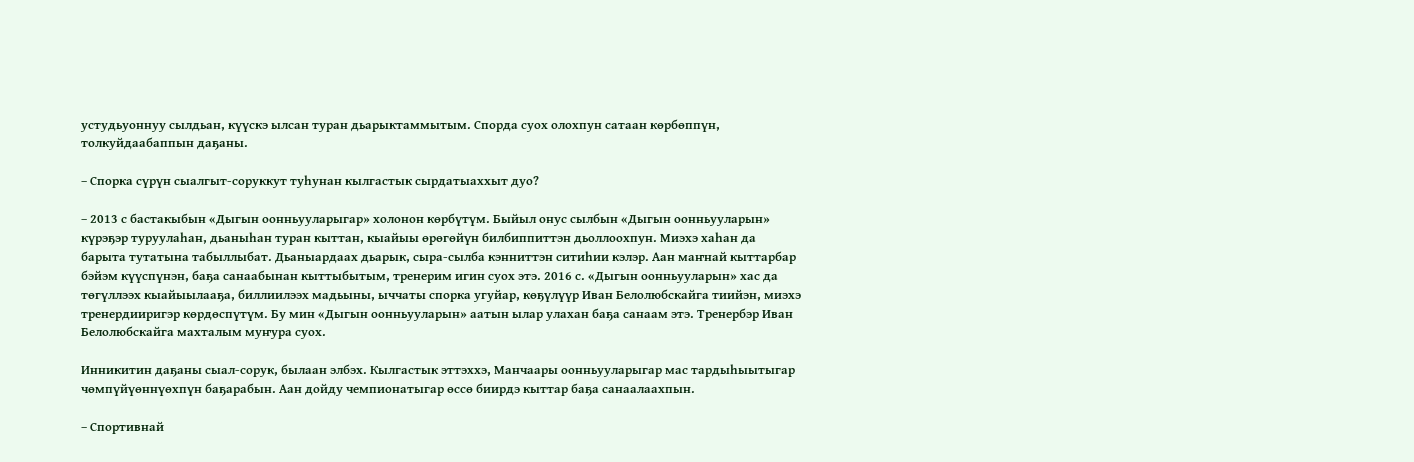устудьуоннуу сылдьан, күүскэ ылсан туран дьарыктаммытым. Спорда суох олохпун сатаан көрбөппүн, толкуйдаабаппын даҕаны.

– Спорка сүрүн сыалгыт-соруккут туһунан кылгастык сырдатыаххыт дуо?

– 2013 с бастакыбын «Дыгын оонньууларыгар» холонон көрбүтүм. Быйыл онус сылбын «Дыгын оонньууларын» күрэҕэр туруулаһан, дьаныһан туран кыттан, кыайыы өрөгөйүн билбиппиттэн дьоллоохпун. Миэхэ хаһан да барыта тутатына табыллыбат. Дьаныардаах дьарык, сыра-сылба кэнниттэн ситиһии кэлэр. Аан маҥнай кыттарбар бэйэм күүспүнэн, баҕа санаабынан кыттыбытым, тренерим игин суох этэ. 2016 с. «Дыгын оонньууларын» хас да төгүллээх кыайыылааҕа, биллиилээх мадьыны, ыччаты спорка угуйар, көҕүлүүр Иван Белолюбскайга тиийэн, миэхэ тренердииригэр көрдөспүтүм. Бу мин «Дыгын оонньууларын» аатын ылар улахан баҕа санаам этэ. Тренербэр Иван Белолюбскайга махталым муҥура суох.

Инникитин даҕаны сыал-сорук, былаан элбэх. Кылгастык эттэххэ, Манчаары оонньууларыгар мас тардыһыытыгар чөмпүйүөннүөхпүн баҕарабын. Аан дойду чемпионатыгар өссө биирдэ кыттар баҕа санаалаахпын.

– Спортивнай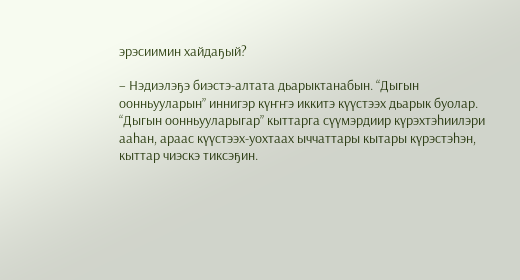эрэсиимин хайдаҕый?

– Нэдиэлэҕэ биэстэ-алтата дьарыктанабын. “Дыгын оонньууларын” иннигэр күҥҥэ иккитэ күүстээх дьарык буолар. “Дыгын оонньууларыгар” кыттарга сүүмэрдиир күрэхтэһиилэри ааһан, араас күүстээх-уохтаах ыччаттары кытары күрэстэһэн, кыттар чиэскэ тиксэҕин.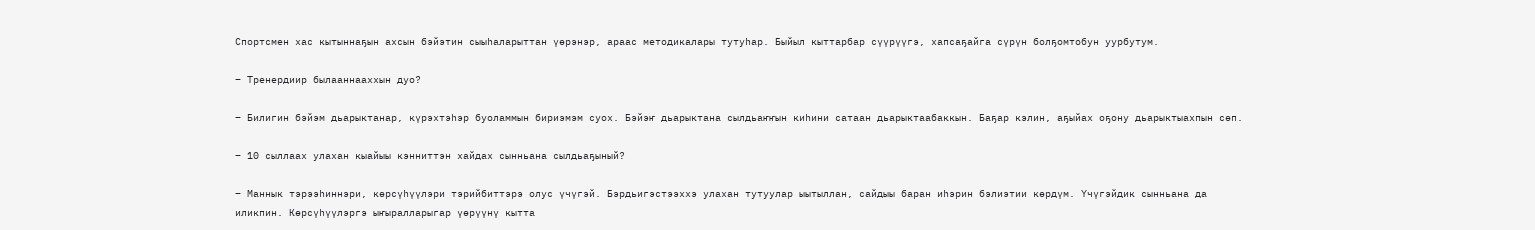Спортсмен хас кытыннаҕын ахсын бэйэтин сыыһаларыттан үөрэнэр, араас методикалары тутуһар. Быйыл кыттарбар сүүрүүгэ, хапсаҕайга сүрүн болҕомтобун уурбутум.

– Тренердиир былааннааххын дуо?

– Билигин бэйэм дьарыктанар, күрэхтэһэр буоламмын бириэмэм суох. Бэйэҥ дьарыктана сылдьаҥҥын киһини сатаан дьарыктаабаккын. Баҕар кэлин, аҕыйах оҕону дьарыктыахпын сөп.

– 10 сыллаах улахан кыайыы кэнниттэн хайдах сынньана сылдьаҕыный?

– Маннык тэрээһиннэри, көрсүһүүлэри тэрийбиттэрэ олус үчүгэй. Бэрдьигэстээххэ улахан тутуулар ыытыллан, сайдыы баран иһэрин бэлиэтии көрдүм. Үчүгэйдик сынньана да иликпин. Көрсүһүүлэргэ ыҥыралларыгар үөрүүнү кытта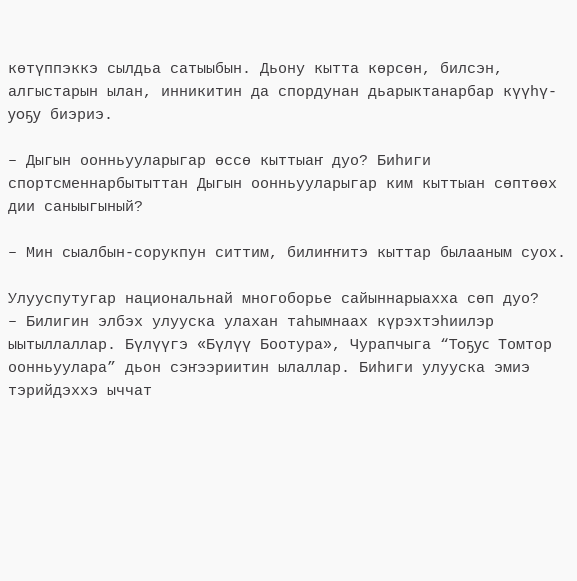көтүппэккэ сылдьа сатыыбын. Дьону кытта көрсөн, билсэн, алгыстарын ылан, инникитин да спордунан дьарыктанарбар күүһү-уоҕу биэриэ.

– Дыгын оонньууларыгар өссө кыттыаҥ дуо? Биһиги спортсменнарбытыттан Дыгын оонньууларыгар ким кыттыан сөптөөх дии саныыгыный?

– Мин сыалбын-сорукпун ситтим, билиҥҥитэ кыттар былааным суох.

Улууспутугар национальнай многоборье сайыннарыахха сөп дуо?
– Билигин элбэх улууска улахан таһымнаах күрэхтэһиилэр ыытыллаллар. Бүлүүгэ «Бүлүү Боотура», Чурапчыга “Тоҕус Томтор оонньуулара” дьон сэҥээриитин ылаллар. Биһиги улууска эмиэ тэрийдэххэ ыччат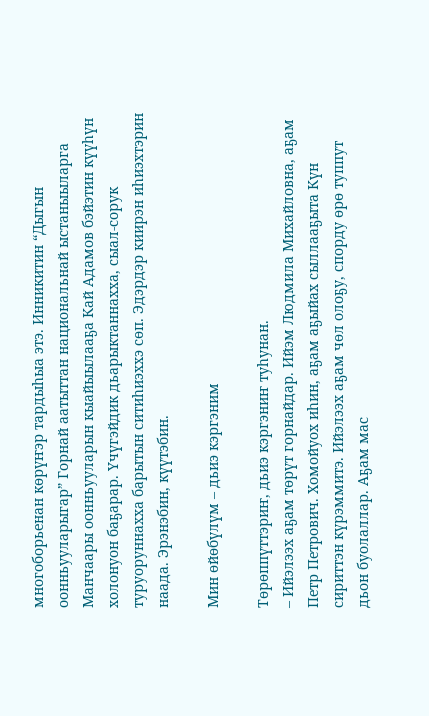многоборьенан көрүҥэр тардыһыа этэ. Инникитин “Дыгын оонньууларыгар” Горнай аатыттан национальнай ыстаныыларга Манчаары оонньууларын кыайыылааҕа Кай Адамов бэйэтин күүһүн холонуон баҕарар. Үчүгэйдик дьарыктаннахха, сыал-сорук туруоруннахха барытын ситиһиэххэ сөп. Эдэрдэр киирэн иһиэхтэрин наада. Эрэнэбин, күүтэбин.

Мин өйөбүлүм – дьиэ кэргэним

Төрөппүттэриҥ, дьиэ кэргэниҥ туһунан.
– Ийэлээх аҕам төрүт горнайдар. Ийэм Людмила Михайловна, аҕам Петр Петрович. Хомойуох иһин, аҕам аҕыйах сыллааҕыта Күн сириттэн күрэммитэ. Ийэлээх аҕам чөл олоҕу, спорду өрө туппут дьон буолаллар. Аҕам мас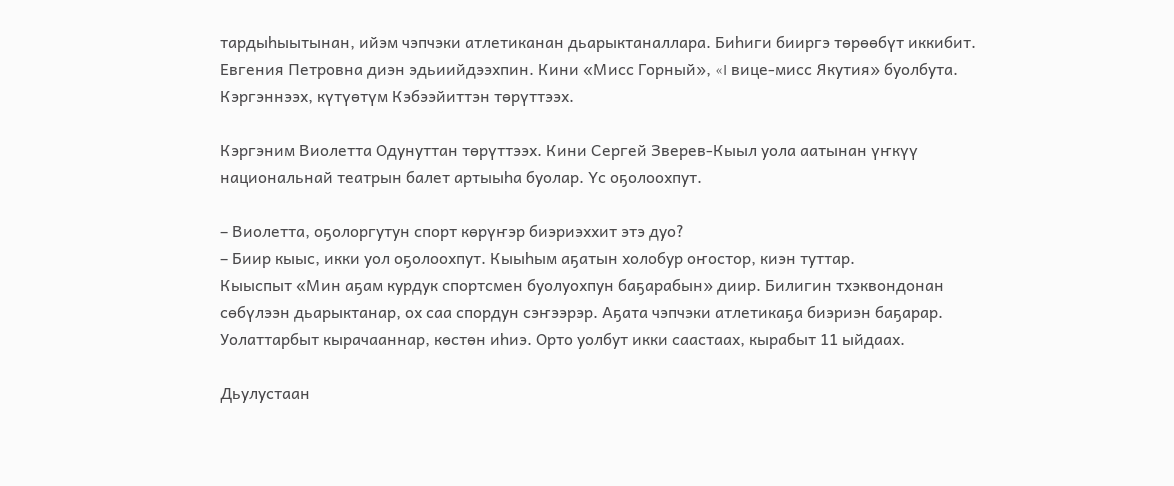тардыһыытынан, ийэм чэпчэки атлетиканан дьарыктаналлара. Биһиги бииргэ төрөөбүт иккибит. Евгения Петровна диэн эдьиийдээхпин. Кини «Мисс Горный», «I вице-мисс Якутия» буолбута. Кэргэннээх, күтүөтүм Кэбээйиттэн төрүттээх.

Кэргэним Виолетта Одунуттан төрүттээх. Кини Сергей Зверев-Кыыл уола аатынан үҥкүү национальнай театрын балет артыыһа буолар. Үс оҕолоохпут.

– Виолетта, оҕолоргутун спорт көрүҥэр биэриэххит этэ дуо?
– Биир кыыс, икки уол оҕолоохпут. Кыыһым аҕатын холобур оҥостор, киэн туттар.
Кыыспыт «Мин аҕам курдук спортсмен буолуохпун баҕарабын» диир. Билигин тхэквондонан сөбүлээн дьарыктанар, ох саа спордун сэҥээрэр. Аҕата чэпчэки атлетикаҕа биэриэн баҕарар. Уолаттарбыт кырачааннар, көстөн иһиэ. Орто уолбут икки саастаах, кырабыт 11 ыйдаах.

Дьулустаан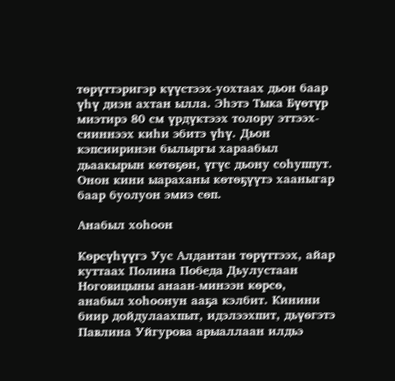төрүттэригэр күүстээх-уохтаах дьон баар үһү диэн ахтан ылла. Эһэтэ Тыка Бүөтүр миэтирэ 80 см үрдүктээх толору эттээх-сииннээх киһи эбитэ үһү. Дьон кэпсииринэн былыргы хараабыл дьаакырын көтөҕөн, үгүс дьону соһуппут. Онон кини ыараханы көтөҕүүтэ хааныгар баар буолуон эмиэ сөп.

Анабыл хоһоон

Көрсүһүүгэ Уус Алдантан төрүттээх, айар куттаах Полина Победа Дьулустаан Ноговицыны анаан-минээн көрсө, анабыл хоһоонун ааҕа кэлбит. Кинини биир дойдулаахпыт, идэлээхпит, дьүөгэтэ Павлина Уйгурова арыаллаан илдьэ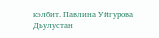кэлбит. Павлина Уйгурова Дьулустан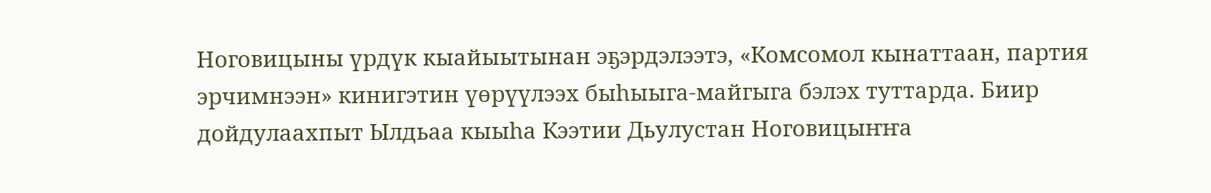Ноговицыны үрдүк кыайыытынан эҕэрдэлээтэ, «Комсомол кынаттаан, партия эрчимнээн» кинигэтин үөрүүлээх быһыыга-майгыга бэлэх туттарда. Биир дойдулаахпыт Ылдьаа кыыһа Кээтии Дьулустан Ноговицыҥҥа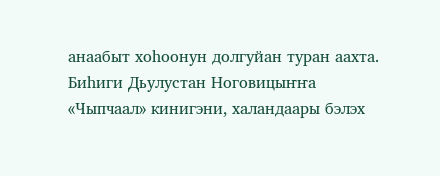анаабыт хоһоонун долгуйан туран аахта. Биһиги Дьулустан Ноговицыҥҥа «Чыпчаал» кинигэни, халандаары бэлэх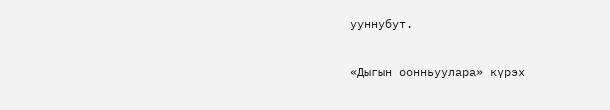ууннубут.

«Дыгын оонньуулара» күрэх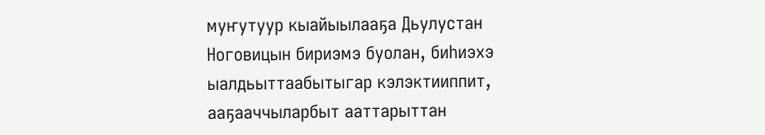муҥутуур кыайыылааҕа Дьулустан Ноговицын бириэмэ буолан, биһиэхэ ыалдьыттаабытыгар кэлэктииппит, ааҕааччыларбыт ааттарыттан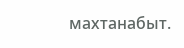махтанабыт.